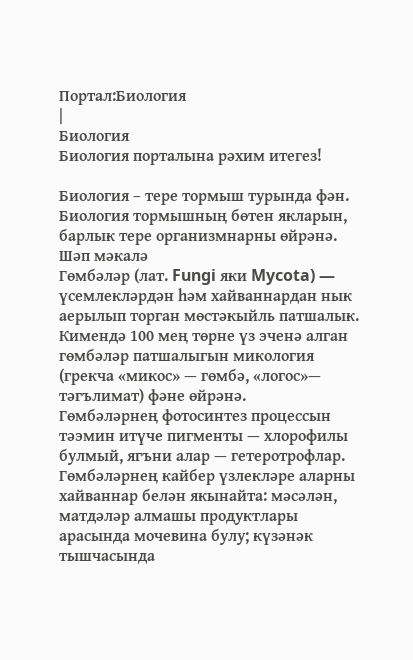Портал:Биология
|
Биология
Биология порталына рәхим итегез!

Биология – тере тормыш турында фән. Биология тормышның бөтен якларын, барлык тере организмнарны өйрәнә.
Шәп мәкалә
Гөмбәләр (лат. Fungi яки Mycota) — үсемлекләрдән һәм хайваннардан нык аерылып торган мөстәкыйль патшалык. Кимендә 100 мең төрне үз эченә алган гөмбәләр патшалыгын микология (грекча «микос» — гөмбә, «логос»— тәгълимат) фәне өйрәнә.
Гөмбәләрнең фотосинтез процессын тәэмин итүче пигменты — хлорофилы булмый, ягъни алар — гетеротрофлар. Гөмбәләрнең кайбер үзлекләре аларны хайваннар белән якынайта: мәсәлән, матдәләр алмашы продуктлары арасында мочевина булу; күзәнәк тышчасында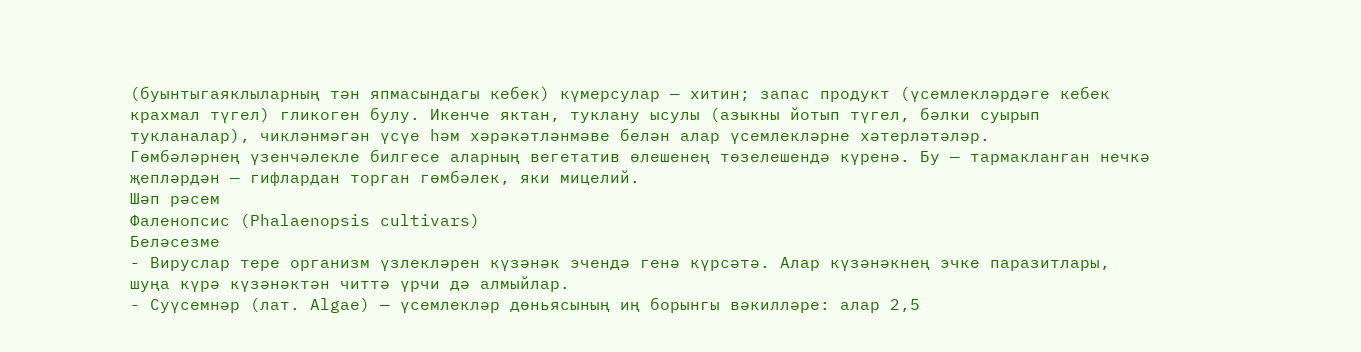(буынтыгаяклыларның тән япмасындагы кебек) күмерсулар — хитин; запас продукт (үсемлекләрдәге кебек крахмал түгел) гликоген булу. Икенче яктан, туклану ысулы (азыкны йотып түгел, бәлки суырып тукланалар), чикләнмәгән үсүе һәм хәрәкәтләнмәве белән алар үсемлекләрне хәтерләтәләр.
Гөмбәләрнең үзенчәлекле билгесе аларның вегетатив өлешенең төзелешендә күренә. Бу — тармакланган нечкә җепләрдән — гифлардан торган гөмбәлек, яки мицелий.
Шәп рәсем
Фаленопсис (Phalaenopsis cultivars)
Беләсезме
- Вируслар тере организм үзлекләрен күзәнәк эчендә генә күрсәтә. Алар күзәнәкнең эчке паразитлары, шуңа күрә күзәнәктән читтә үрчи дә алмыйлар.
- Суүсемнәр (лат. Algae) — үсемлекләр дөньясының иң борынгы вәкилләре: алар 2,5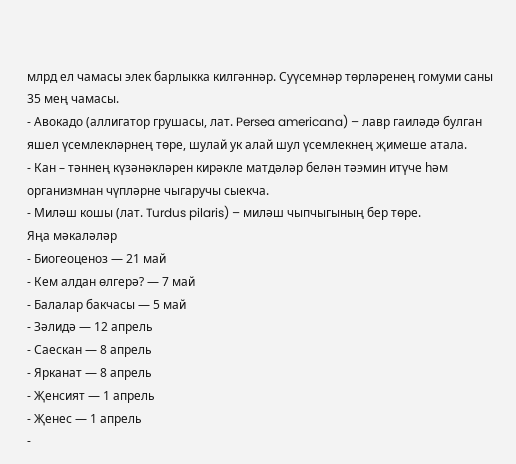млрд ел чамасы элек барлыкка килгәннәр. Суүсемнәр төрләренең гомуми саны 35 мең чамасы.
- Авокадо (аллигатор грушаcы, лат. Persea americana) – лавр гаиләдә булган яшел үсемлекләрнең төре, шулай ук алай шул үсемлекнең җимеше атала.
- Кан – тәннең күзәнәкләрен кирәкле матдәләр белән тәэмин итүче һәм организмнан чүпләрне чыгаручы сыекча.
- Миләш кошы (лат. Turdus pilaris) – миләш чыпчыгының бер төре.
Яңа мәкаләләр
- Биогеоценоз — 21 май
- Кем алдан өлгерә? — 7 май
- Балалар бакчасы — 5 май
- Зәлидә — 12 апрель
- Саескан — 8 апрель
- Ярканат — 8 апрель
- Җенсият — 1 апрель
- Җенес — 1 апрель
-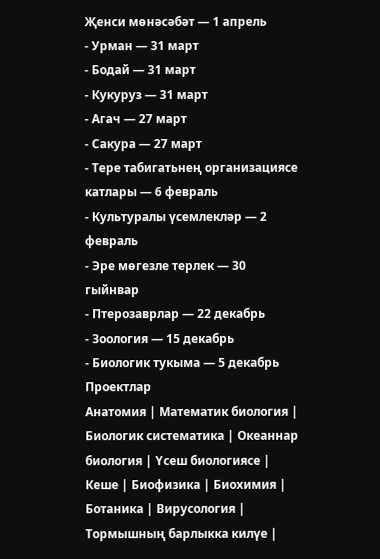Җенси мөнәсәбәт — 1 апрель
- Урман — 31 март
- Бодай — 31 март
- Кукуруз — 31 март
- Агач — 27 март
- Сакура — 27 март
- Тере табигатьнең организациясе катлары — 6 февраль
- Культуралы үсемлекләр — 2 февраль
- Эре мөгезле терлек — 30 гыйнвар
- Птерозаврлар — 22 декабрь
- Зоология — 15 декабрь
- Биологик тукыма — 5 декабрь
Проектлар
Анатомия | Математик биология | Биологик систематика | Океаннар биология | Үсеш биологиясе | Кеше | Биофизика | Биохимия | Ботаника | Вирусология | Тормышның барлыкка килүе |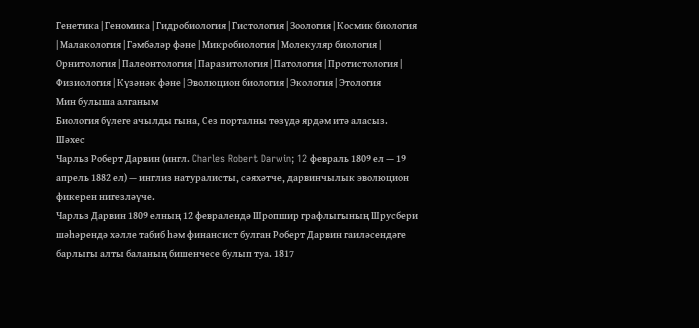Генетика | Геномика | Гидробиология | Гистология | Зоология | Космик биология | Малакология | Гәмбәләр фәне | Микробиология | Молекуляр биология | Орнитология | Палеонтология | Паразитология | Патология | Протистология | Физиология | Күзәнәк фәне | Эволюцион биология | Экология | Этология
Мин булыша алганым
Биология бүлеге ачылды гына, Сез порталны төзүдә ярдәм итә аласыз.
Шәхес
Чарльз Роберт Дарвин (ингл. Charles Robert Darwin; 12 февраль 1809 ел — 19 апрель 1882 ел) — инглиз натуралисты, сәяхәтче, дарвинчылык эволюцион фикерен нигезләүче.
Чарльз Дарвин 1809 елның 12 февралендә Шропшир графлыгының Шрусбери шәһәрендә хәлле табиб һәм финансист булган Роберт Дарвин гаиләсендәге барлыгы алты баланың бишенчесе булып туа. 1817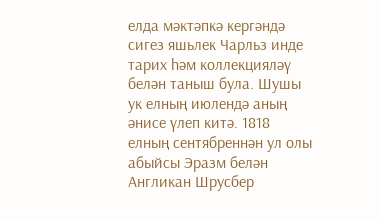елда мәктәпкә кергәндә сигез яшьлек Чарльз инде тарих һәм коллекцияләү белән таныш була. Шушы ук елның июлендә аның әнисе үлеп китә. 1818 елның сентябреннән ул олы абыйсы Эразм белән Англикан Шрусбер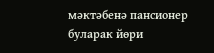мәктәбенә пансионер буларак йөри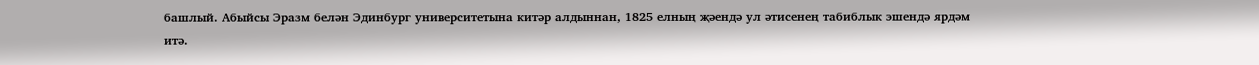башлый. Абыйсы Эразм белән Эдинбург университетына китәр алдыннан, 1825 елның җәендә ул әтисенең табиблык эшендә ярдәм итә.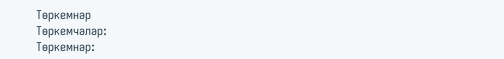Төркемнәр
Төркемчәләр:
Төркемнәр: